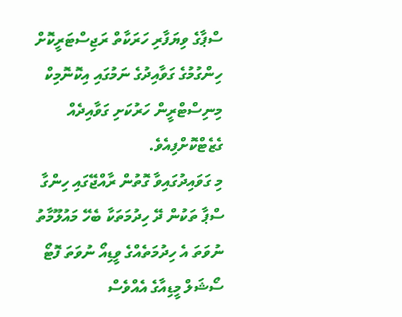ސްޕާގެ ވިޔަފާރި ހަރަކާތް ރަޖިސްޓަރީކޮށް ހިންގުމުގެ ގަވާއިދުގެ ނަމުގައި އިކޮނޮމިކް މިނިސްޓްރީން ހަރުކަށި ގަވާއިދެއް ގެޒެޓްކޮށްފިއެވެ.
މި ގަވައިދުގައިވާ ގޮތުން ރާއްޖޭގައި ހިންގާ ސްޕާ ތަކުން ދޭ ހިދުމަތަކާ ބެހޭ މައުލޫމާތު ނުވަތަ އެ ހިދުމަތެއްގެ ވީޑިއޯ ނުވަތަ ފޮޓޯ ސޯޝަލް މީޑިއާގެ އެއްވެސް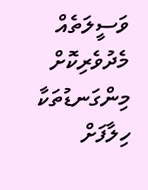ވަސީލަތެއް މެދުވެރިކޮށް މިންގަނޑުތަކާ ހިލާފަށް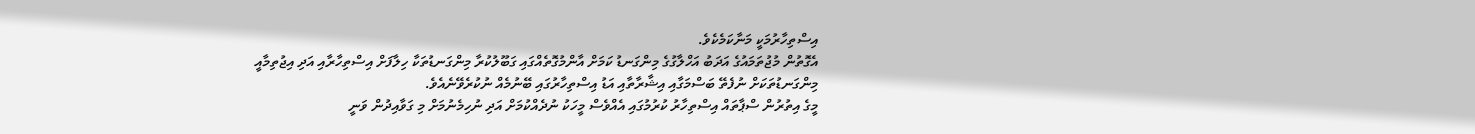އިސްތިހާރުމަކީ މަނާކަމެކެވެ.
އެގޮތުން މުޖުތަމައުގެ އަދަބު އަހްލާގުގެ މިންގަނޑު ކަމަށް އާންމުގޮތެއްގައި ގަބޫލުކުރާ މިންގަނޑުތަކާ ހިލާފަށް އިސްތިހާރާއި އަދި އިޖުތިމާއީ މިންގަނޑުތަކަށް ނުފެތޭ ބަސްމަގާއި އިޝާރާތާއި އަޑު އިސްތިހާރުގައި ބޭނުމެއް ނުކުރެވޭނެއެވެ.
މީގެ އިތުރުން ސްޕާތައް އިސްތިހާރު ކުރުމުގައި އެއްވެސް މީހަކު ނުދެއްކުމަށް އަދި ނުހިމެނުމަށް މި ގަވާއިދުން ވަނީ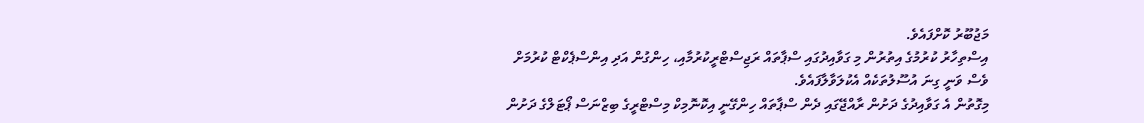މަޖުބޫރު ކޮށްފައެވެ.
އިސްތިހާރު ކުރުމުގެ އިތުރުން މި ގަވާއިދުގައި ސްޕާތައް ރަޖިސްޓްރީކުރުމާއި، ހިންގުން އަދި އިންސްޕެކްޓް ކުރުމަށް ވެސް ވަނީ ގިނަ އުސޫލުތަކެއް އެކުލަވާލާފައެވެ.
މިގޮތުން އެ ގަވާއިދުގެ ދަށުން ރާއްޖޭގައި ދެން ސްޕާތައް ހިންގޭނީ އިކޮނޮމިކް މިސްޓްރީގެ ބިޒްނަސް ޕޯޓަލްގެ ދަށުން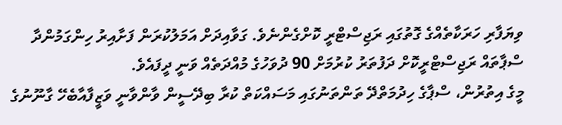ވިޔަފާރި ހަރަކާތެއްގެ ގޮތުގައި ރަޖިސްޓްރީ ކޮށްގެންނެވެ. ގަވާއިދަށް އަމަލުކުރަން ފަށާއިރު ހިންގަމުންދާ ސްޕާތައް ރަޖިސްޓްރީކޮށް ދަފުތަރު ކުރުމަށް 90 ދުވަހުގެ މުއްދަތެއް ވަނީ ދީފައެވެ.
މީގެ އިތުރުން، ސްޕާގެ ހިދުމަތްދޭ ތަންތަނުގައި މަސައްކަތް ކުރާ ބިދޭސީން ވާންވާނީ ވަޒީފާއާބެހޭ ގާނޫނުގެ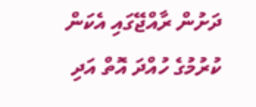ދަށުން ރާއްޖޭގައި އެކަން ކުރުމުގެ ހުއްދަ އޮތް އަދި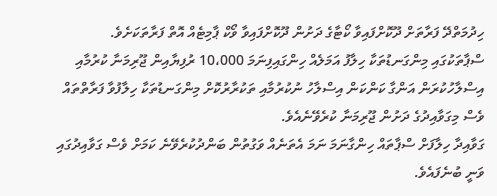ހިދުމަތްދޭ ފަރާތަށް ދޫކޮށްފައިވާ ކޯޓާގެ ދަށުން ދޫކޮށްފައިވާ ވޯކް ޕާމިޓެއް އޮތް ފަރާތަކަށެވެ.
ސްޕާތަކުގައި މިންގަނޑުތަކާ ހިލާފު އަމަލެއް ހިންގައިފިނަމަ 10،000 ރުފިޔާއިން ޖޫރިމަނާ ކުރުމާއި އިސްލާހުކުރަން އަންގާ ކަންކަން އިސްލާހު ނުކުރުމާއި ތަކުރާރުކޮށް މިންގަނޑުތަކާ ހިލާފުވާ ފަރާތްތައް ވެސް މިގަވާއިދުގެ ދަށުން ޖޫރިމަނާ ކުރެވޭނެއެވެ.
ގަވާއިދާ ހިލާފަށް ސްޕާތައް ހިންގާނަމަ ނަމަ އެތަނެއް ވަގުތުން ބަންދުކުރެވޭނެ ކަމަށް ވެސް ގަވާއިދުގައި ވަނީ ބުނެފައެވެ.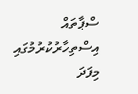ސްޕާތައް އިސްތިހާރުކުރުމުގައި މިފަދަ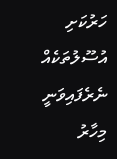ހަރުކަށި އުސޫލުތަކެއް ނެރެފައިވަނީ މިހާރު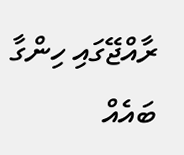ރާއްޖޭގައި ހިންގާ ބައެއް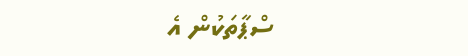ސްޕާތަކުން އެ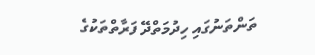ތަންތަނުގައި ހިދުމަތްދޭ ފަރާތްތަކުގެ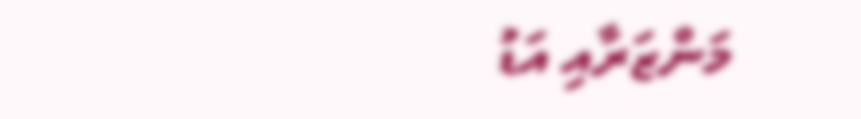މަންޒަރާއި އަޑު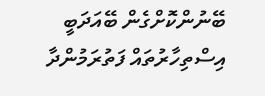ބޭނުންކޮށްގެން ބޭއަދަބީ އިސްތިހާރުތައް ފަތުރަމުންދާ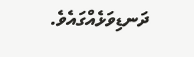ދަނޑިވަޅެއްގައެވެ.